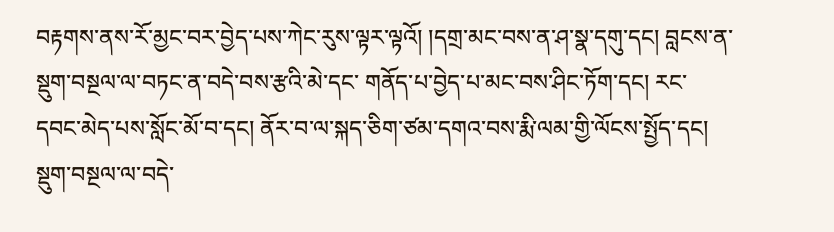བརྟགས་ནས་རོ་མྱང་བར་བྱེད་པས་ཀེང་རུས་ལྟར་ལྟའོ། །དགྲ་མང་བས་ན་ཤ་སྣ་དགུ་དང། བླངས་ན་སྡུག་བསྔལ་ལ་བཏང་ན་བདེ་བས་རྩའི་མེ་དང་ གནོད་པ་བྱེད་པ་མང་བས་ཤིང་ཏོག་དང། རང་དབང་མེད་པས་སློང་མོ་བ་དང། ནོར་བ་ལ་སྐད་ཅིག་ཙམ་དགའ་བས་རྨི་ལམ་གྱི་ལོངས་སྤྱོད་དང། སྡུག་བསྔལ་ལ་བདེ་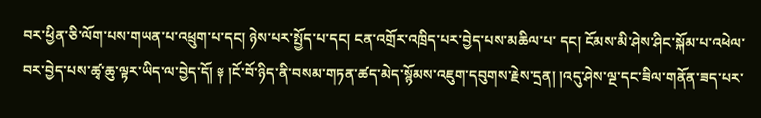བར་ཕྱིན་ཅི་ལོག་པས་གཡན་པ་འཕྲུག་པ་དང། ཉེས་པར་སྤྱོད་པ་དང། ངན་འགྲོར་འཁྲིད་པར་བྱེད་པས་མཆིལ་པ་ དང། ངོམས་མི་ཤེས་ཤིང་སྐོམ་པ་འཕེལ་བར་བྱེད་པས་ཚྭ་ཆུ་ལྟར་ཡིད་ལ་བྱེད་དོ། ༈ །ངོ་བོ་ཉིད་ནི་བསམ་གཏན་ཚད་མེད་སྙོམས་འཇུག་དབུགས་རྗེས་དྲན། །འདུ་ཤེས་ལྔ་དང་ཟིལ་གནོན་ཟད་པར་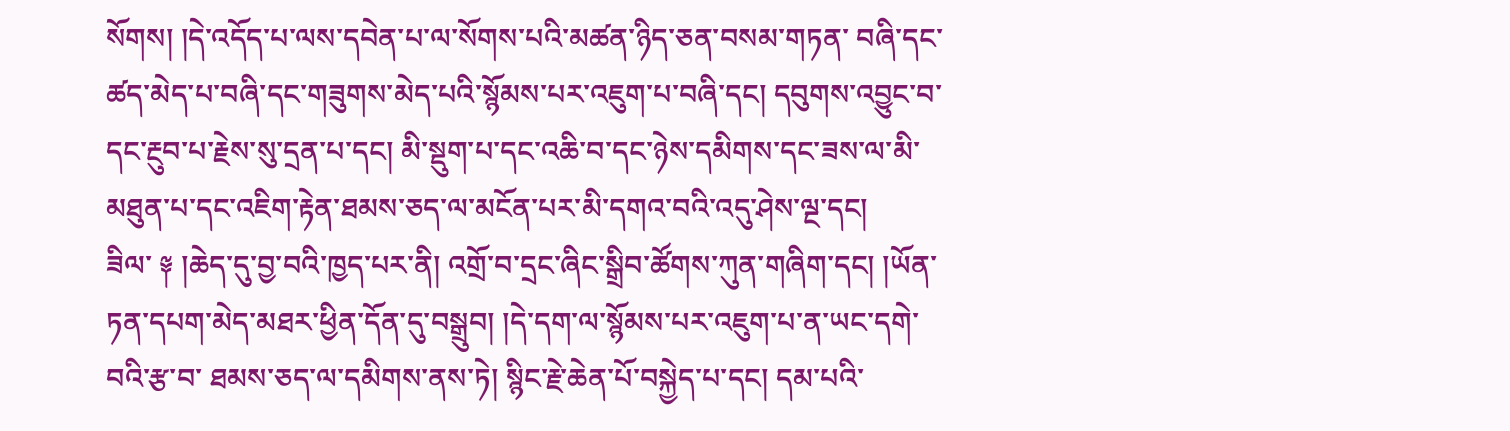སོགས། །དེ་འདོད་པ་ལས་དབེན་པ་ལ་སོགས་པའི་མཚན་ཉིད་ཅན་བསམ་གཏན་ བཞི་དང་ཚད་མེད་པ་བཞི་དང་གཟུགས་མེད་པའི་སྙོམས་པར་འཇུག་པ་བཞི་དང། དབུགས་འབྱུང་བ་དང་རྔུབ་པ་རྗེས་སུ་དྲན་པ་དང། མི་སྡུག་པ་དང་འཆི་བ་དང་ཉེས་དམིགས་དང་ཟས་ལ་མི་མཐུན་པ་དང་འཇིག་རྟེན་ཐམས་ཅད་ལ་མངོན་པར་མི་དགའ་བའི་འདུ་ཤེས་ལྔ་དང། ཟིལ་ ༈ །ཆེད་དུ་བྱ་བའི་ཁྱད་པར་ནི། འགྲོ་བ་དྲང་ཞིང་སྒྲིབ་ཚོགས་ཀུན་གཞིག་དང། །ཡོན་ཏན་དཔག་མེད་མཐར་ཕྱིན་དོན་དུ་བསྒྲུབ། །དེ་དག་ལ་སྙོམས་པར་འཇུག་པ་ན་ཡང་དགེ་བའི་རྩ་བ་ ཐམས་ཅད་ལ་དམིགས་ནས་ཏེ། སྙིང་རྗེ་ཆེན་པོ་བསྐྱེད་པ་དང། དམ་པའི་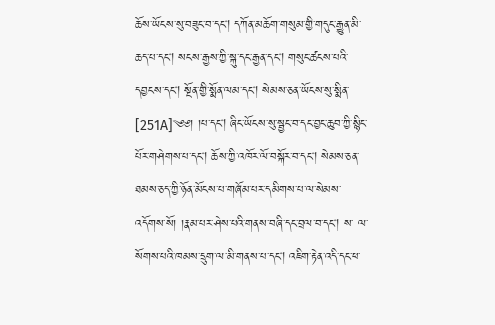ཆོས་ཡོངས་སུ་བཟུང་བ་དང། དཀོན་མཆོག་གསུམ་གྱི་གདུང་རྒྱུན་མི་ཆད་པ་དང། སངས་རྒྱས་ཀྱི་སྐུ་དང་རྒྱན་དང། གསུང་ཚངས་པའི་དབྱངས་དང། སྔོན་གྱི་སྨོན་ལམ་དང། སེམས་ཅན་ཡོངས་སུ་སྨིན་ [251A]༄༅། །པ་དང། ཞིང་ཡོངས་སུ་སྦྱང་བ་དང་བྱང་ཆུབ་ཀྱི་སྙིང་པོར་གཤེགས་པ་དང། ཆོས་ཀྱི་འཁོར་ལོ་བསྐོར་བ་དང། སེམས་ཅན་ཐམས་ཅད་ཀྱི་ཉོན་མོངས་པ་གཞོམ་པར་དམིགས་པ་ལ་སེམས་འདོགས་སོ། །རྣམ་པར་ཤེས་པའི་གནས་བཞི་དང་བྲལ་བ་དང། ས་ ལ་སོགས་པའི་ཁམས་དྲུག་ལ་མི་གནས་པ་དང། འཇིག་རྟེན་འདི་དང་ཕ་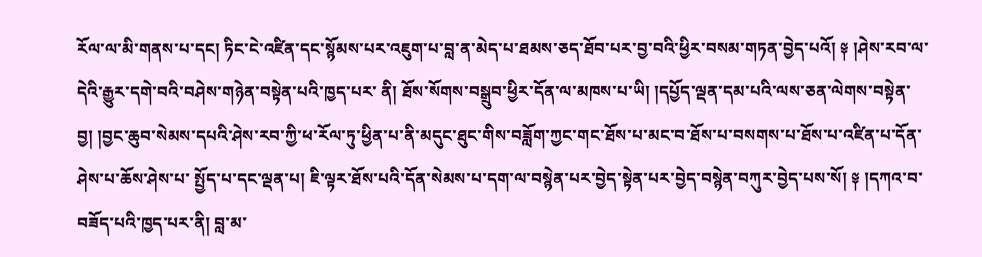རོལ་ལ་མི་གནས་པ་དང། ཏིང་ངེ་འཛིན་དང་སྙོམས་པར་འཇུག་པ་བླ་ན་མེད་པ་ཐམས་ཅད་ཐོབ་པར་བྱ་བའི་ཕྱིར་བསམ་གཏན་བྱེད་པའོ། ༈ །ཤེས་རབ་ལ་དེའི་རྒྱུར་དགེ་བའི་བཤེས་གཉེན་བསྟེན་པའི་ཁྱད་པར་ ནི། ཐོས་སོགས་བསྒྲུབ་ཕྱིར་དོན་ལ་མཁས་པ་ཡི། །དཔྱོད་ལྡན་དམ་པའི་ལས་ཅན་ལེགས་བསྟེན་བྱ། །བྱང་ཆུབ་སེམས་དཔའི་ཤེས་རབ་ཀྱི་ཕ་རོལ་ཏུ་ཕྱིན་པ་ནི་མདུང་ཐུང་གིས་བཟློག་ཀྱང་གང་ཐོས་པ་མང་བ་ཐོས་པ་བསགས་པ་ཐོས་པ་འཛིན་པ་དོན་ཤེས་པ་ཆོས་ཤེས་པ་ སྤྱོད་པ་དང་ལྡན་པ། ཇི་ལྟར་ཐོས་པའི་དོན་སེམས་པ་དག་ལ་བསྙེན་པར་བྱེད་སྟེན་པར་བྱེད་བསྙེན་བཀུར་བྱེད་པས་སོ། ༈ །དཀའ་བ་བཟོད་པའི་ཁྱད་པར་ནི། བླ་མ་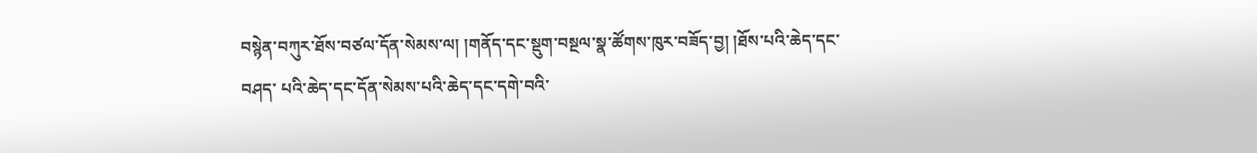བསྙེན་བཀུར་ཐོས་བཙལ་དོན་སེམས་ལ། །གནོད་དང་སྡུག་བསྔལ་སྣ་ཚོགས་ཁུར་བཟོད་བྱ། །ཐོས་པའི་ཆེད་དང་བཤད་ པའི་ཆེད་དང་དོན་སེམས་པའི་ཆེད་དང་དགེ་བའི་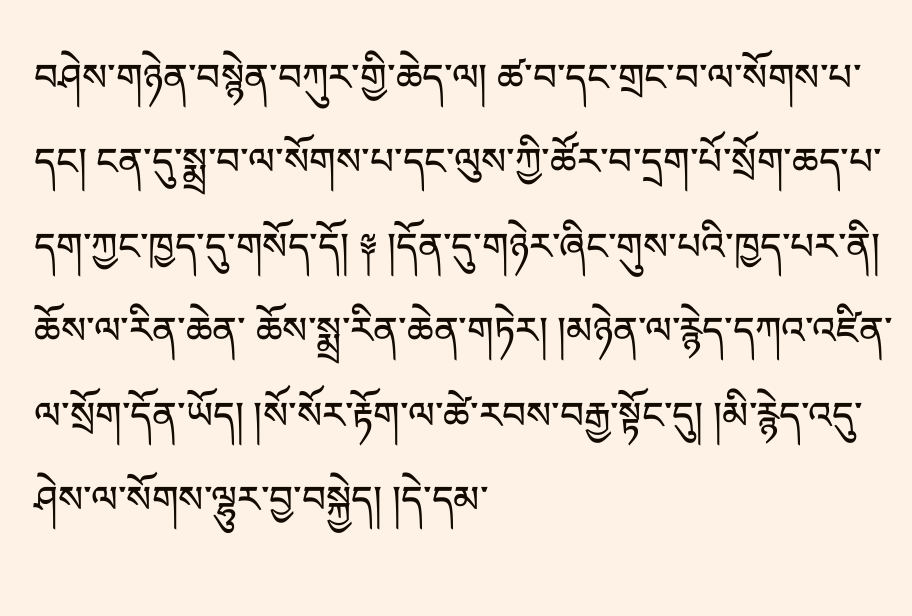བཤེས་གཉེན་བསྙེན་བཀུར་གྱི་ཆེད་ལ། ཚ་བ་དང་གྲང་བ་ལ་སོགས་པ་དང། ངན་དུ་སྨྲ་བ་ལ་སོགས་པ་དང་ལུས་ཀྱི་ཚོར་བ་དྲག་པོ་སྲོག་ཆད་པ་དག་ཀྱང་ཁྱད་དུ་གསོད་དོ། ༈ །དོན་དུ་གཉེར་ཞིང་གུས་པའི་ཁྱད་པར་ནི། ཆོས་ལ་རིན་ཆེན་ ཆོས་སྨྲ་རིན་ཆེན་གཏེར། །མཉེན་ལ་རྙེད་དཀའ་འཛིན་ལ་སྲོག་དོན་ཡོད། །སོ་སོར་རྟོག་ལ་ཚེ་རབས་བརྒྱ་སྟོང་དུ། །མི་རྙེད་འདུ་ཤེས་ལ་སོགས་ལྷུར་བྱ་བསྐྱེད། །དེ་དམ་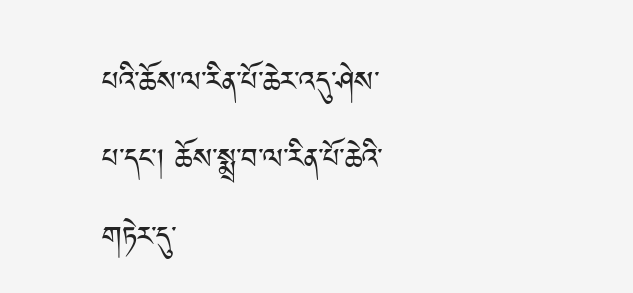པའི་ཆོས་ལ་རིན་པོ་ཆེར་འདུ་ཤེས་པ་དང། ཆོས་སྨྲ་བ་ལ་རིན་པོ་ཆེའི་གཏེར་དུ་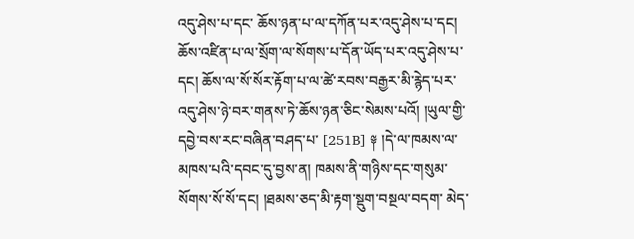འདུ་ཤེས་པ་དང་ ཆོས་ཉན་པ་ལ་དཀོན་པར་འདུ་ཤེས་པ་དང། ཆོས་འཛིན་པ་ལ་སྲོག་ལ་སོགས་པ་དོན་ཡོད་པར་འདུ་ཤེས་པ་དང། ཆོས་ལ་སོ་སོར་རྟོག་པ་ལ་ཚེ་རབས་བརྒྱར་མི་རྙེད་པར་འདུ་ཤེས་ཉེ་བར་གནས་ཏེ་ཆོས་ཉན་ཅིང་སེམས་པའོ། །ཡུལ་གྱི་དབྱེ་བས་རང་བཞིན་བཤད་པ་ [251B] ༈ །དེ་ལ་ཁམས་ལ་མཁས་པའི་དབང་དུ་བྱས་ན། ཁམས་ནི་གཉིས་དང་གསུམ་སོགས་སོ་སོ་དང། །ཐམས་ཅད་མི་རྟག་སྡུག་བསྔལ་བདག་ མེད་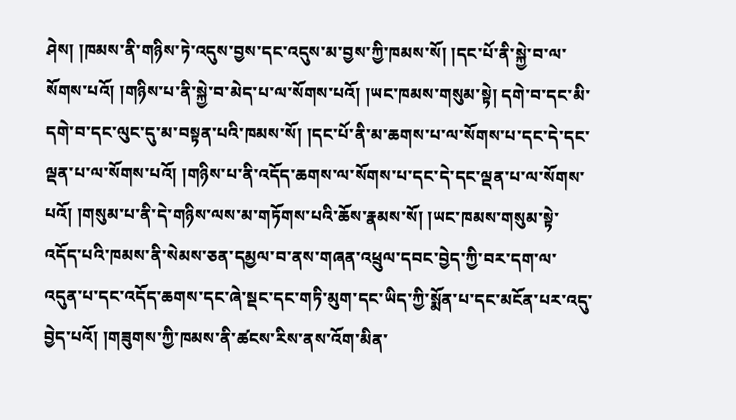ཤེས། །ཁམས་ནི་གཉིས་ཏེ་འདུས་བྱས་དང་འདུས་མ་བྱས་ཀྱི་ཁམས་སོ། །དང་པོ་ནི་སྐྱེ་བ་ལ་སོགས་པའོ། །གཉིས་པ་ནི་སྐྱེ་བ་མེད་པ་ལ་སོགས་པའོ། །ཡང་ཁམས་གསུམ་སྟེ། དགེ་བ་དང་མི་དགེ་བ་དང་ལུང་དུ་མ་བསྟན་པའི་ཁམས་སོ། །དང་པོ་ནི་མ་ཆགས་པ་ལ་སོགས་པ་དང་དེ་དང་ ལྡན་པ་ལ་སོགས་པའོ། །གཉིས་པ་ནི་འདོད་ཆགས་ལ་སོགས་པ་དང་དེ་དང་ལྡན་པ་ལ་སོགས་པའོ། །གསུམ་པ་ནི་དེ་གཉིས་ལས་མ་གཏོགས་པའི་ཆོས་རྣམས་སོ། །ཡང་ཁམས་གསུམ་སྟེ་འདོད་པའི་ཁམས་ནི་སེམས་ཅན་དམྱལ་བ་ནས་གཞན་འཕྲུལ་དབང་བྱེད་ཀྱི་བར་དག་ལ་ འདུན་པ་དང་འདོད་ཆགས་དང་ཞེ་སྡང་དང་གཏི་མུག་དང་ཡིད་ཀྱི་སྨོན་པ་དང་མངོན་པར་འདུ་བྱེད་པའོ། །གཟུགས་ཀྱི་ཁམས་ནི་ཚངས་རིས་ནས་འོག་མིན་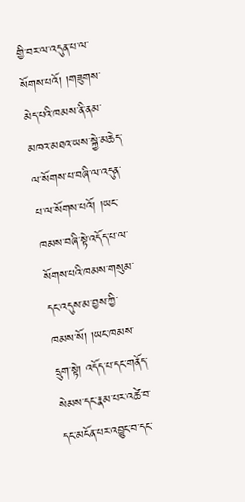གྱི་བར་ལ་འདུན་པ་ལ་སོགས་པའོ། །གཟུགས་མེད་པའི་ཁམས་ནི་ནམ་མཁའ་མཐའ་ཡས་སྐྱེ་མཆེད་ལ་སོགས་པ་བཞི་ལ་འདུན་ པ་ལ་སོགས་པའོ། །ཡང་ཁམས་བཞི་སྟེ་འདོད་པ་ལ་སོགས་པའི་ཁམས་གསུམ་དང་འདུས་མ་བྱས་ཀྱི་ཁམས་སོ། །ཡང་ཁམས་དྲུག་སྟེ། འདོད་པ་དང་གནོད་སེམས་དང་རྣམ་པར་འཚེ་བ་དང་མངོན་པར་འབྱུང་བ་དང་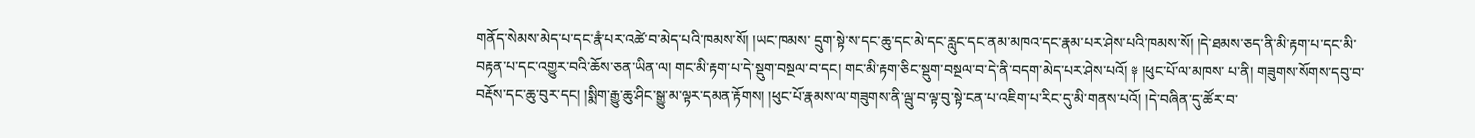གནོད་སེམས་མེད་པ་དང་རྣཾ་པར་འཚེ་བ་མེད་པའི་ཁམས་སོ། །ཡང་ཁམས་ དྲུག་སྟེ་ས་དང་ཆུ་དང་མེ་དང་རླུང་དང་ནམ་མཁའ་དང་རྣམ་པར་ཤེས་པའི་ཁམས་སོ། །དེ་ཐམས་ཅད་ནི་མི་རྟག་པ་དང་མི་བརྟན་པ་དང་འགྱུར་བའི་ཆོས་ཅན་ཡིན་ལ། གང་མི་རྟག་པ་དེ་སྡུག་བསྔལ་བ་དང། གང་མི་རྟག་ཅིང་སྡུག་བསྔལ་བ་དེ་ནི་བདག་མེད་པར་ཤེས་པའོ། ༈ །ཕུང་པོ་ལ་མཁས་ པ་ནི། གཟུགས་སོགས་དབུ་བ་བརྡོས་དང་ཆུ་བུར་དང། །སྨིག་རྒྱུ་ཆུ་ཤིང་སྒྱུ་མ་ལྟར་དམན་རྟོགས། །ཕུང་པོ་རྣམས་ལ་གཟུགས་ནི་ལྦུ་བ་ལྟ་བུ་སྟེ་ངན་པ་འཇིག་པ་རིང་དུ་མི་གནས་པའོ། །དེ་བཞིན་དུ་ཚོར་བ་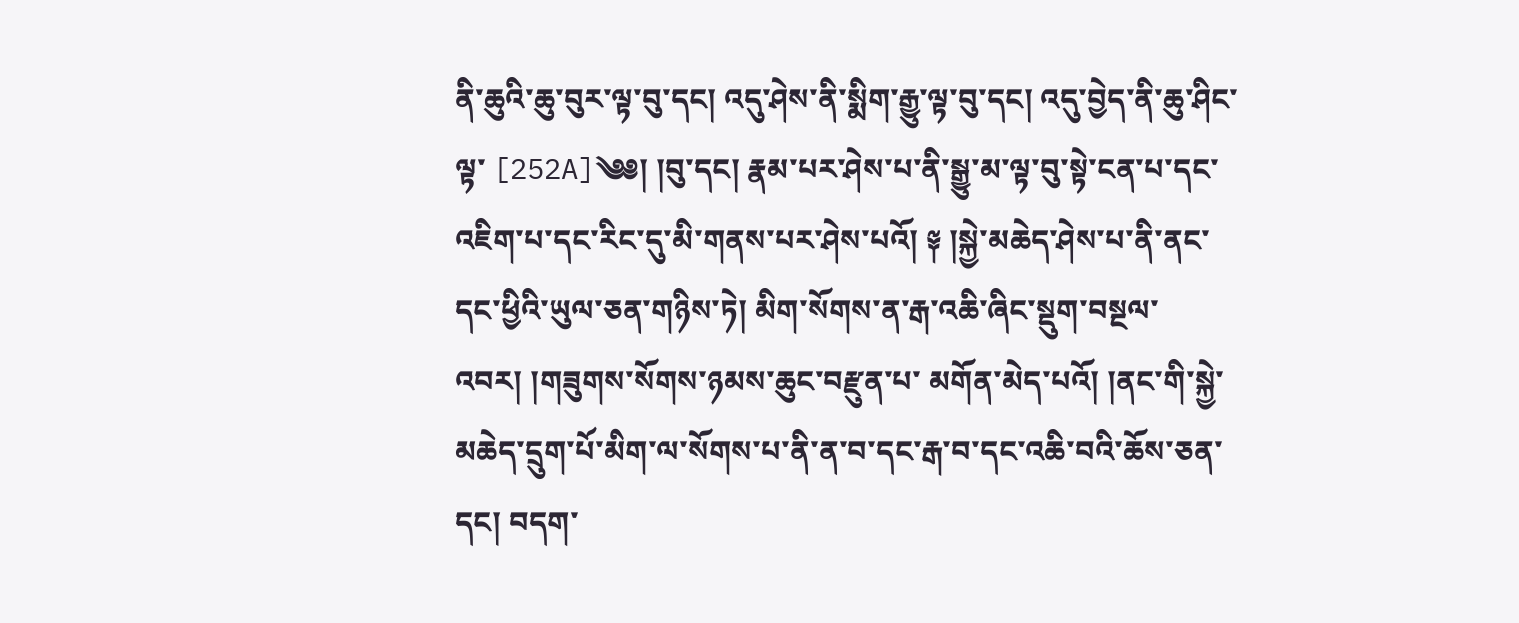ནི་ཆུའི་ཆུ་བུར་ལྟ་བུ་དང། འདུ་ཤེས་ནི་སྨིག་རྒྱུ་ལྟ་བུ་དང། འདུ་བྱེད་ནི་ཆུ་ཤིང་ལྟ་ [252A]༄༅། །བུ་དང། རྣམ་པར་ཤེས་པ་ནི་སྒྱུ་མ་ལྟ་བུ་སྟེ་ངན་པ་དང་འཇིག་པ་དང་རིང་དུ་མི་གནས་པར་ཤེས་པའོ། ༈ །སྐྱེ་མཆེད་ཤེས་པ་ནི་ནང་དང་ཕྱིའི་ཡུལ་ཅན་གཉིས་ཏེ། མིག་སོགས་ན་རྒ་འཆི་ཞིང་སྡུག་བསྔལ་འབར། །གཟུགས་སོགས་ཉམས་ཆུང་བརྫུན་པ་ མགོན་མེད་པའོ། །ནང་གི་སྐྱེ་མཆེད་དྲུག་པོ་མིག་ལ་སོགས་པ་ནི་ན་བ་དང་རྒ་བ་དང་འཆི་བའི་ཆོས་ཅན་དང། བདག་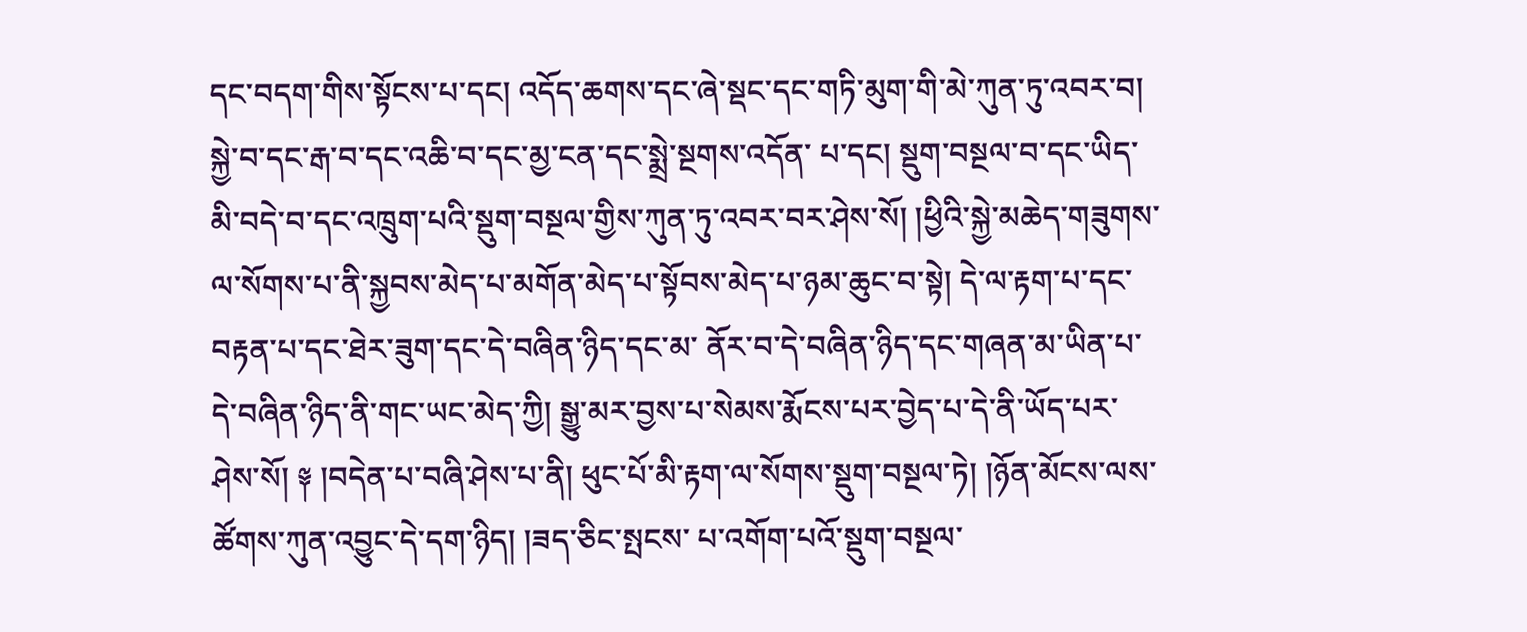དང་བདག་གིས་སྟོངས་པ་དང། འདོད་ཆགས་དང་ཞེ་སྡང་དང་གཏི་མུག་གི་མེ་ཀུན་ཏུ་འབར་བ། སྐྱེ་བ་དང་རྒ་བ་དང་འཆི་བ་དང་མྱ་ངན་དང་སྨྲེ་སྔགས་འདོན་ པ་དང། སྡུག་བསྔལ་བ་དང་ཡིད་མི་བདེ་བ་དང་འཁྲུག་པའི་སྡུག་བསྔལ་གྱིས་ཀུན་ཏུ་འབར་བར་ཤེས་སོ། །ཕྱིའི་སྐྱེ་མཆེད་གཟུགས་ལ་སོགས་པ་ནི་སྐྱབས་མེད་པ་མགོན་མེད་པ་སྟོབས་མེད་པ་ཉམ་ཆུང་བ་སྟེ། དེ་ལ་རྟག་པ་དང་བརྟན་པ་དང་ཐེར་ཟུག་དང་དེ་བཞིན་ཉིད་དང་མ་ ནོར་བ་དེ་བཞིན་ཉིད་དང་གཞན་མ་ཡིན་པ་དེ་བཞིན་ཉིད་ནི་གང་ཡང་མེད་ཀྱི། སྒྱུ་མར་བྱས་པ་སེམས་རྨོངས་པར་བྱེད་པ་དེ་ནི་ཡོད་པར་ཤེས་སོ། ༈ །བདེན་པ་བཞི་ཤེས་པ་ནི། ཕུང་པོ་མི་རྟག་ལ་སོགས་སྡུག་བསྔལ་ཏེ། །ཉོན་མོངས་ལས་ཚོགས་ཀུན་འབྱུང་དེ་དག་ཉིད། །ཟད་ཅིང་སྤངས་ པ་འགོག་པའོ་སྡུག་བསྔལ་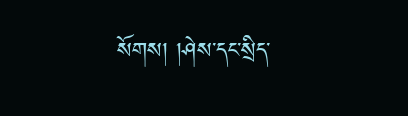སོགས། །ཤེས་དང་སྲིད་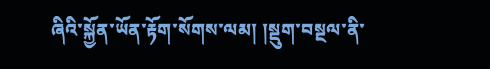ཞིའི་སྐྱོན་ཡོན་རྟོག་སོགས་ལམ། །སྡུག་བསྔལ་ནི་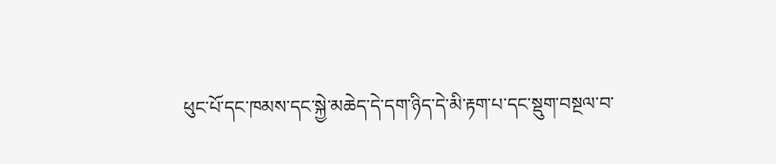ཕུང་པོ་དང་ཁམས་དང་སྐྱེ་མཆེད་དེ་དག་ཉིད་དེ་མི་རྟག་པ་དང་སྡུག་བསྔལ་བ་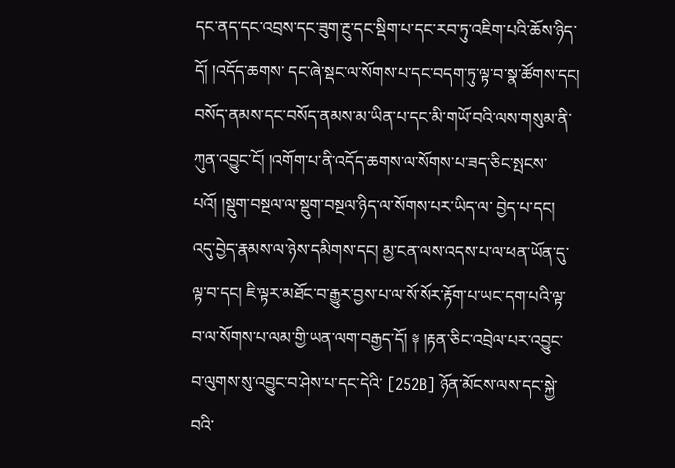དང་ནད་དང་འབྲས་དང་ཟུག་རྔུ་དང་སྡིག་པ་དང་རབ་ཏུ་འཇིག་པའི་ཆོས་ཉིད་དོ། །འདོད་ཆགས་ དང་ཞེ་སྡང་ལ་སོགས་པ་དང་བདག་ཏུ་ལྟ་བ་སྣ་ཚོགས་དང། བསོད་ནམས་དང་བསོད་ནམས་མ་ཡིན་པ་དང་མི་གཡོ་བའི་ལས་གསུམ་ནི་ཀུན་འབྱུང་ངོ། །འགོག་པ་ནི་འདོད་ཆགས་ལ་སོགས་པ་ཟད་ཅིང་སྤངས་པའོ། །སྡུག་བསྔལ་ལ་སྡུག་བསྔལ་ཉིད་ལ་སོགས་པར་ཡིད་ལ་ བྱེད་པ་དང། འདུ་བྱེད་རྣམས་ལ་ཉེས་དམིགས་དང། མྱ་ངན་ལས་འདས་པ་ལ་ཕན་ཡོན་དུ་ལྟ་བ་དང། ཇི་ལྟར་མཐོང་བ་རྒྱུར་བྱས་པ་ལ་སོ་སོར་རྟོག་པ་ཡང་དག་པའི་ལྟ་བ་ལ་སོགས་པ་ལམ་གྱི་ཡན་ལག་བརྒྱད་དོ། ༈ །རྟན་ཅིང་འབྲེལ་པར་འབྱུང་བ་ལུགས་སུ་འབྱུང་བ་ཤེས་པ་དང་དེའི་ [252B] ཉོན་མོངས་ལས་དང་སྐྱེ་བའི་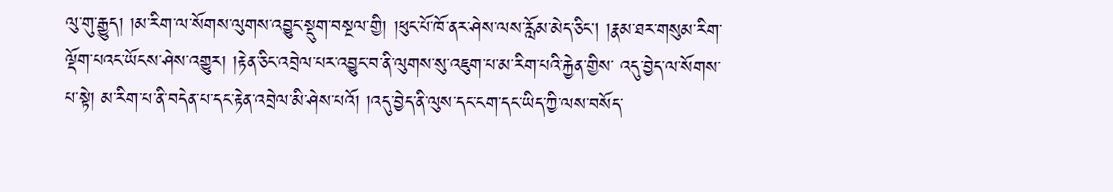ལུ་གུ་རྒྱུད། །མ་རིག་ལ་སོགས་ལུགས་འབྱུང་སྡུག་བསྔལ་གྱི། །ཕུང་པོ་ཁོ་ནར་ཤེས་ལས་རློམ་མེད་ཅིང། །རྣམ་ཐར་གསུམ་རིག་ལྡོག་པའང་ཡོངས་ཤེས་འགྱུར། །རྟེན་ཅིང་འབྲེལ་པར་འབྱུང་བ་ནི་ལུགས་སུ་འཇུག་པ་མ་རིག་པའི་རྐྱེན་གྱིས་ འདུ་བྱེད་ལ་སོགས་པ་སྟེ། མ་རིག་པ་ནི་བདེན་པ་དང་རྟེན་འབྲེལ་མི་ཤེས་པའོ། །འདུ་བྱེད་ནི་ལུས་དང་ངག་དང་ཡིད་ཀྱི་ལས་བསོད་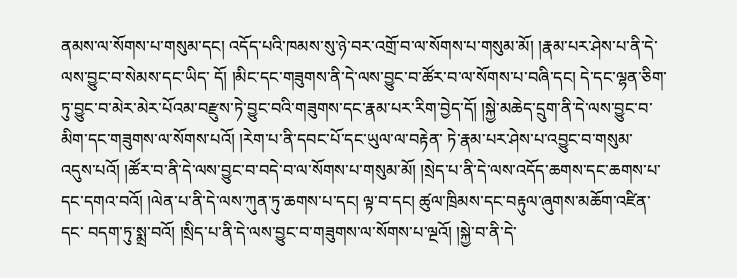ནམས་ལ་སོགས་པ་གསུམ་དང། འདོད་པའི་ཁམས་སུ་ཉེ་བར་འགྲོ་བ་ལ་སོགས་པ་གསུམ་མོ། །རྣམ་པར་ཤེས་པ་ནི་དེ་ལས་བྱུང་བ་སེམས་དང་ཡིད་ དོ། །མིང་དང་གཟུགས་ནི་དེ་ལས་བྱུང་བ་ཚོར་བ་ལ་སོགས་པ་བཞི་དང། དེ་དང་ལྷན་ཅིག་ཏུ་བྱུང་བ་མེར་མེར་པོའམ་བརྫུས་ཏེ་བྱུང་བའི་གཟུགས་དང་རྣམ་པར་རིག་བྱེད་དོ། །སྐྱེ་མཆེད་དྲུག་ནི་དེ་ལས་བྱུང་བ་མིག་དང་གཟུགས་ལ་སོགས་པའོ། །རེག་པ་ནི་དབང་པོ་དང་ཡུལ་ལ་བརྟེན་ ཏེ་རྣམ་པར་ཤེས་པ་འབྱུང་བ་གསུམ་འདུས་པའོ། །ཚོར་བ་ནི་དེ་ལས་བྱུང་བ་བདེ་བ་ལ་སོགས་པ་གསུམ་མོ། །སྲེད་པ་ནི་དེ་ལས་འདོད་ཆགས་དང་ཆགས་པ་དང་དགའ་བའོ། །ལེན་པ་ནི་དེ་ལས་ཀུན་ཏུ་ཆགས་པ་དང། ལྟ་བ་དང། ཚུལ་ཁྲིམས་དང་བརྟུལ་ཞུགས་མཆོག་འཛིན་དང་ བདག་ཏུ་སྨྲ་བའོ། །སྲིད་པ་ནི་དེ་ལས་བྱུང་བ་གཟུགས་ལ་སོགས་པ་ལྔའོ། །སྐྱེ་བ་ནི་དེ་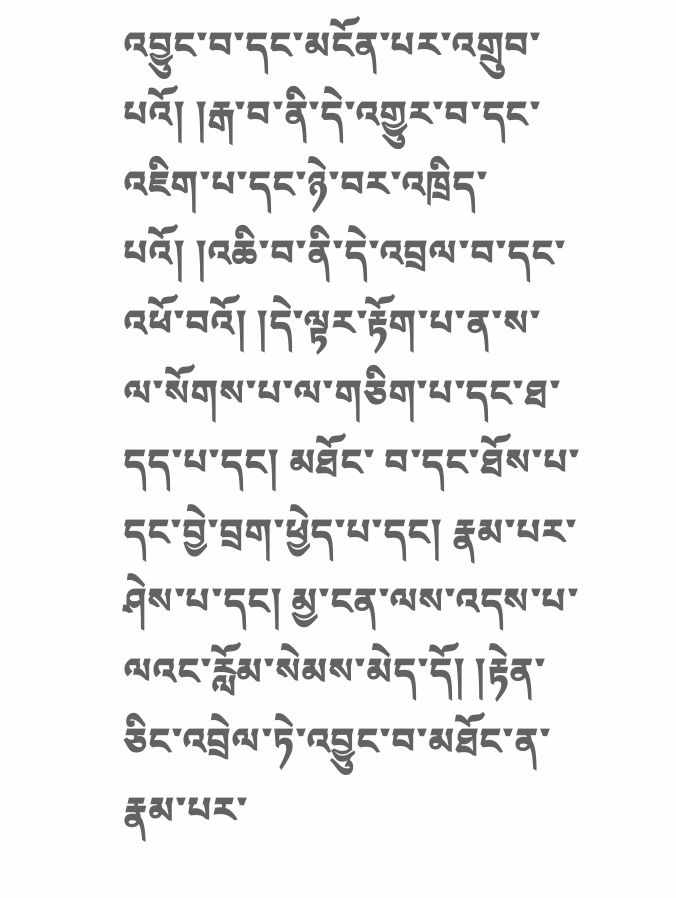འབྱུང་བ་དང་མངོན་པར་འགྲུབ་པའོ། །རྒ་བ་ནི་དེ་འགྱུར་བ་དང་འཇིག་པ་དང་ཉེ་བར་འཁྲིད་པའོ། །འཆི་བ་ནི་དེ་འབྲལ་བ་དང་འཕོ་བའོ། །དེ་ལྟར་རྟོག་པ་ན་ས་ལ་སོགས་པ་ལ་གཅིག་པ་དང་ཐ་དད་པ་དང། མཐོང་ བ་དང་ཐོས་པ་དང་བྱེ་བྲག་ཕྱེད་པ་དང། རྣམ་པར་ཤེས་པ་དང། མྱ་ངན་ལས་འདས་པ་ལའང་རློམ་སེམས་མེད་དོ། །རྟེན་ཅིང་འབྲེལ་ཏེ་འབྱུང་བ་མཐོང་ན་རྣམ་པར་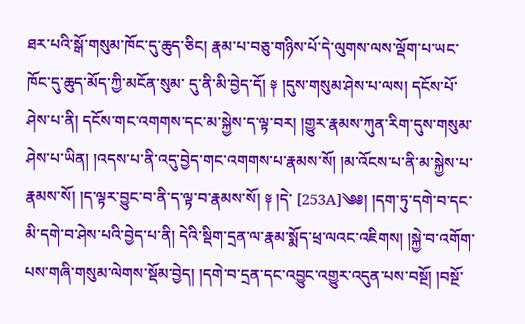ཐར་པའི་སྒོ་གསུམ་ཁོང་དུ་ཆུད་ཅིང། རྣམ་པ་བཅུ་གཉིས་པོ་དེ་ལུགས་ལས་ལྡོག་པ་ཡང་ཁོང་དུ་ཆུད་མོད་ཀྱི་མངོན་སུམ་ དུ་ནི་མི་བྱེད་དོ། ༈ །དུས་གསུམ་ཤེས་པ་ལས། དངོས་པོ་ཤེས་པ་ནི། དངོས་གང་འགགས་དང་མ་སྐྱེས་ད་ལྟ་བར། །གྱུར་རྣམས་ཀུན་རིག་དུས་གསུམ་ཤེས་པ་ཡིན། །འདས་པ་ནི་འདུ་བྱེད་གང་འགགས་པ་རྣམས་སོ། །མ་འོངས་པ་ནི་མ་སྐྱེས་པ་རྣམས་སོ། །ད་ལྟར་བྱུང་བ་ནི་ད་ལྟ་བ་རྣམས་སོ། ༈ །དེ་ [253A]༄༅། །དག་ཏུ་དགེ་བ་དང་མི་དགེ་བ་ཤེས་པའི་བྱེད་པ་ནི། དེའི་སྡིག་དྲན་ལ་རྣམ་སྨོད་ཕྲ་ལའང་འཇིགས། །སྐྱེ་བ་འགོག་པས་གཞི་གསུམ་ལེགས་སྡོམ་བྱེད། །དགེ་བ་དྲན་དང་འབྱུང་འགྱུར་འདུན་པས་བསྔོ། །བསྔོ་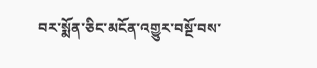བར་སྨོན་ཅིང་མངོན་འགྱུར་བསྔོ་བས་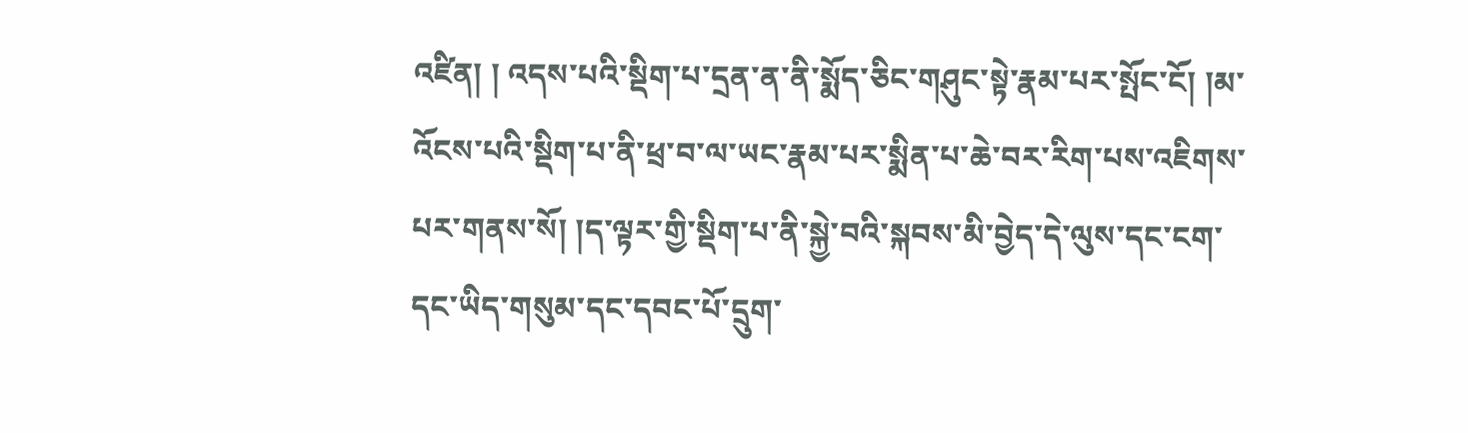འཛིན། ། འདས་པའི་སྡིག་པ་དྲན་ན་ནི་སྨོད་ཅིང་གཤུང་སྟེ་རྣམ་པར་སྤོང་ངོ། །མ་འོངས་པའི་སྡིག་པ་ནི་ཕྲ་བ་ལ་ཡང་རྣམ་པར་སྨིན་པ་ཆེ་བར་རིག་པས་འཇིགས་པར་གནས་སོ། །ད་ལྟར་གྱི་སྡིག་པ་ནི་སྐྱེ་བའི་སྐབས་མི་བྱེད་དེ་ལུས་དང་ངག་དང་ཡིད་གསུམ་དང་དབང་པོ་དྲུག་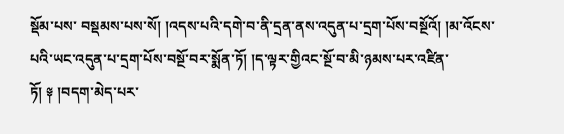སྡོམ་པས་ བསྡམས་པས་སོ། །འདས་པའི་དགེ་བ་ནི་དྲན་ནས་འདུན་པ་དྲག་པོས་བསྔོའོ། །མ་འོངས་པའི་ཡང་འདུན་པ་དྲག་པོས་བསྔོ་བར་སྨོན་ཏོ། །ད་ལྟར་གྱིའང་སྔོ་བ་མི་ཉམས་པར་འཛིན་ཏོ། ༈ །བདག་མེད་པར་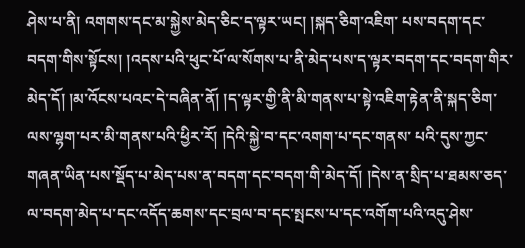ཤེས་པ་ནི། འགགས་དང་མ་སྐྱེས་མེད་ཅིང་ད་ལྟར་ཡང། །སྐད་ཅིག་འཇིག་ པས་བདག་དང་བདག་གིས་སྟོངས། །འདས་པའི་ཕུང་པོ་ལ་སོགས་པ་ནི་མེད་པས་ད་ལྟར་བདག་དང་བདག་གིར་མེད་དོ། །མ་འོངས་པའང་དེ་བཞིན་ནོ། །ད་ལྟར་གྱི་ནི་མི་གནས་པ་སྟེ་འཇིག་རྟེན་ནི་སྐད་ཅིག་ལས་ལྷག་པར་མི་གནས་པའི་ཕྱིར་རོ། །དེའི་སྐྱེ་བ་དང་འགག་པ་དང་གནས་ པའི་དུས་ཀྱང་གཞན་ཡིན་པས་སྡོད་པ་མེད་པས་ན་བདག་དང་བདག་གི་མེད་དོ། །དེས་ན་སྲིད་པ་ཐམས་ཅད་ལ་བདག་མེད་པ་དང་འདོད་ཆགས་དང་བྲལ་བ་དང་སྤངས་པ་དང་འགོག་པའི་འདུ་ཤེས་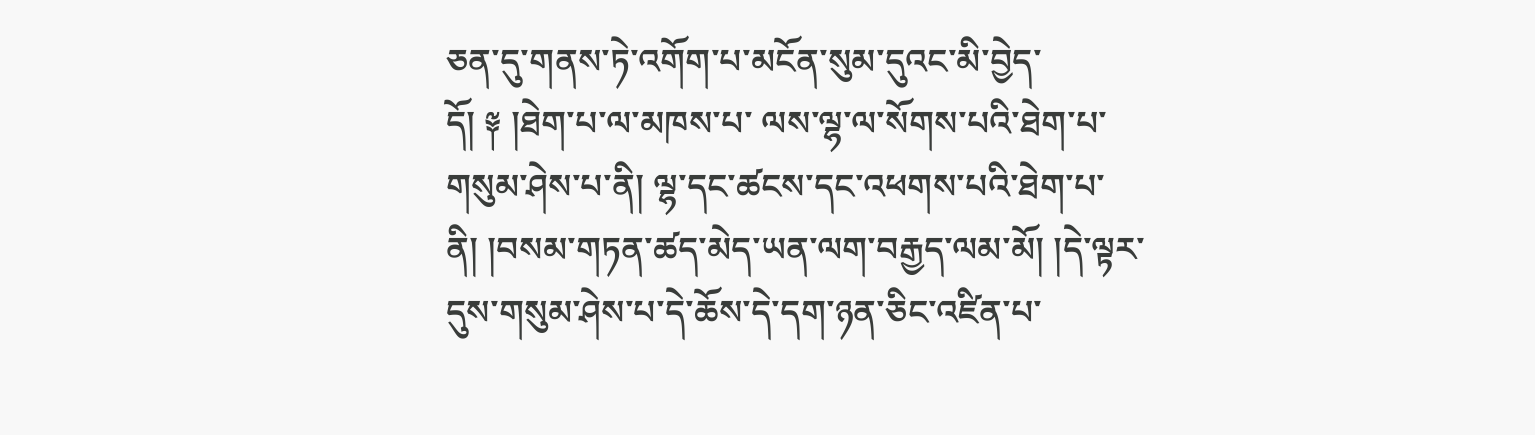ཅན་དུ་གནས་ཏེ་འགོག་པ་མངོན་སུམ་དུའང་མི་བྱེད་དོ། ༈ །ཐེག་པ་ལ་མཁས་པ་ ལས་ལྷ་ལ་སོགས་པའི་ཐེག་པ་གསུམ་ཤེས་པ་ནི། ལྷ་དང་ཚངས་དང་འཕགས་པའི་ཐེག་པ་ནི། །བསམ་གཏན་ཚད་མེད་ཡན་ལག་བརྒྱད་ལམ་མོ། །དེ་ལྟར་དུས་གསུམ་ཤེས་པ་དེ་ཆོས་དེ་དག་ཉན་ཅིང་འཛིན་པ་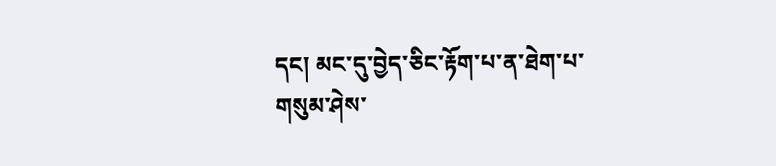དང། མང་དུ་བྱེད་ཅིང་རྟོག་པ་ན་ཐེག་པ་གསུམ་ཤེས་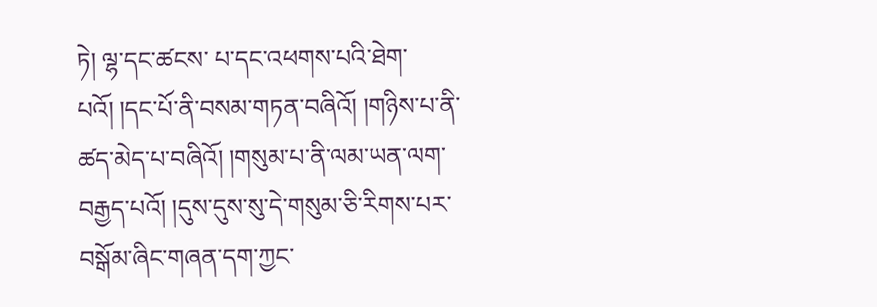ཏེ། ལྷ་དང་ཚངས་ པ་དང་འཕགས་པའི་ཐེག་པའོ། །དང་པོ་ནི་བསམ་གཏན་བཞིའོ། །གཉིས་པ་ནི་ཚད་མེད་པ་བཞིའོ། །གསུམ་པ་ནི་ལམ་ཡན་ལག་བརྒྱད་པའོ། །དུས་དུས་སུ་དེ་གསུམ་ཅི་རིགས་པར་བསྒོམ་ཞིང་གཞན་དག་ཀྱང་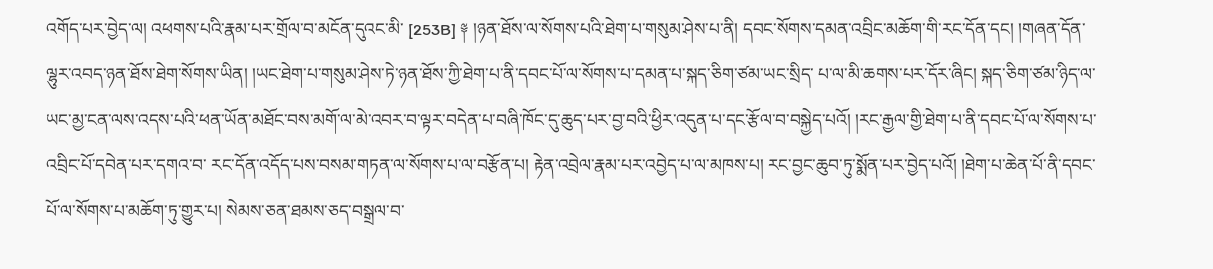འགོད་པར་བྱེད་ལ། འཕགས་པའི་རྣམ་པར་གྲོལ་བ་མངོན་དུའང་མི་ [253B] ༈ །ཉན་ཐོས་ལ་སོགས་པའི་ཐེག་པ་གསུམ་ཤེས་པ་ནི། དབང་སོགས་དམན་འབྲིང་མཆོག་གི་རང་དོན་དང། །གཞན་དོན་ལྷུར་འབད་ཉན་ཐོས་ཐེག་སོགས་ཡིན། །ཡང་ཐེག་པ་གསུམ་ཤེས་ཏེ་ཉན་ཐོས་ཀྱི་ཐེག་པ་ནི་དབང་པོ་ལ་སོགས་པ་དམན་པ་སྐད་ཅིག་ཙམ་ཡང་སྲིད་ པ་ལ་མི་ཆགས་པར་དོར་ཞིང། སྐད་ཅིག་ཙམ་ཉིད་ལ་ཡང་མྱ་ངན་ལས་འདས་པའི་ཕན་ཡོན་མཐོང་བས་མགོ་ལ་མེ་འབར་བ་ལྟར་བདེན་པ་བཞི་ཁོང་དུ་ཆུད་པར་བྱ་བའི་ཕྱིར་འདུན་པ་དང་རྩོལ་བ་བསྐྱེད་པའོ། །རང་རྒྱལ་གྱི་ཐེག་པ་ནི་དབང་པོ་ལ་སོགས་པ་འབྲིང་པོ་དབེན་པར་དགའ་བ་ རང་དོན་འདོད་པས་བསམ་གཏན་ལ་སོགས་པ་ལ་བརྩོན་པ། རྟེན་འབྲེལ་རྣམ་པར་འབྱེད་པ་ལ་མཁས་པ། རང་བྱང་ཆུབ་ཏུ་སྨོན་པར་བྱེད་པའོ། །ཐེག་པ་ཆེན་པོ་ནི་དབང་པོ་ལ་སོགས་པ་མཆོག་ཏུ་གྱུར་པ། སེམས་ཅན་ཐམས་ཅད་བསྒྲལ་བ་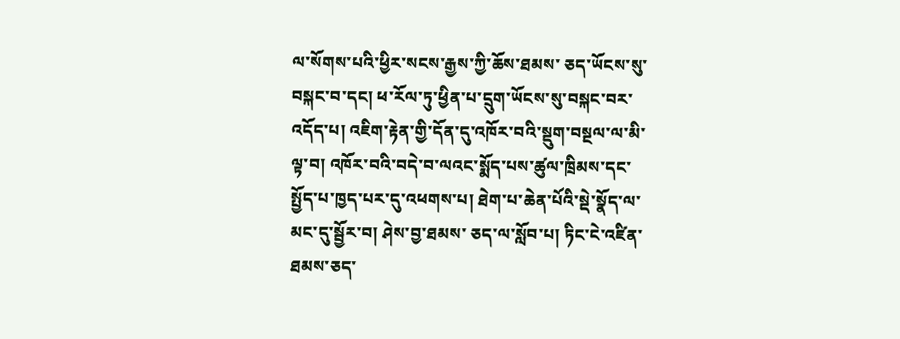ལ་སོགས་པའི་ཕྱིར་སངས་རྒྱས་ཀྱི་ཆོས་ཐམས་ ཅད་ཡོངས་སུ་བསྐང་བ་དང། ཕ་རོལ་ཏུ་ཕྱིན་པ་དྲུག་ཡོངས་སུ་བསྐང་བར་འདོད་པ། འཇིག་རྟེན་གྱི་དོན་དུ་འཁོར་བའི་སྡུག་བསྔལ་ལ་མི་ལྟ་བ། འཁོར་བའི་བདེ་བ་ལའང་སྨོད་པས་ཚུལ་ཁྲིམས་དང་སྤྱོད་པ་ཁྱད་པར་དུ་འཕགས་པ། ཐེག་པ་ཆེན་པོའི་སྡེ་སྣོད་ལ་མང་དུ་སྦྱོར་བ། ཤེས་བྱ་ཐམས་ ཅད་ལ་སློབ་པ། ཏིང་ངེ་འཛིན་ཐམས་ཅད་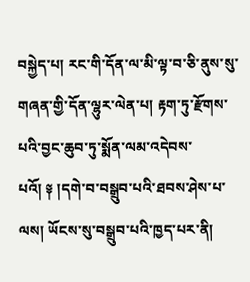བསྐྱེད་པ། རང་གི་དོན་ལ་མི་ལྟ་བ་ཅི་ནུས་སུ་གཞན་གྱི་དོན་ལྷུར་ལེན་པ། རྟག་ཏུ་རྫོགས་པའི་བྱང་ཆུབ་ཏུ་སྨོན་ལམ་འདེབས་པའོ། ༈ །དགེ་བ་བསྒྲུབ་པའི་ཐབས་ཤེས་པ་ལས། ཡོངས་སུ་བསྒྲུབ་པའི་ཁྱད་པར་ནི།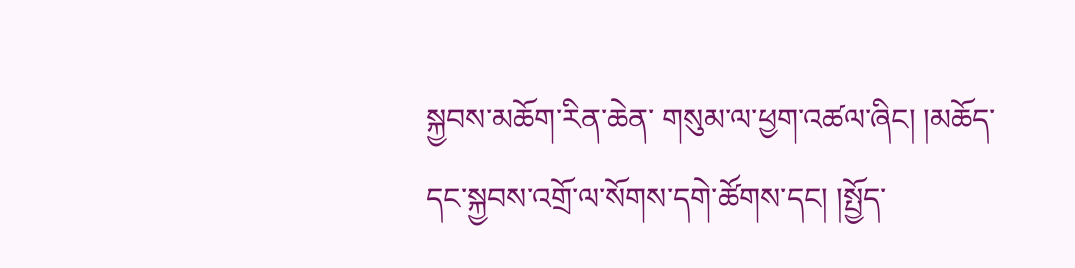སྐྱབས་མཆོག་རིན་ཆེན་ གསུམ་ལ་ཕྱག་འཚལ་ཞིང། །མཆོད་དང་སྐྱབས་འགྲོ་ལ་སོགས་དགེ་ཚོགས་དང། །སྤྱོད་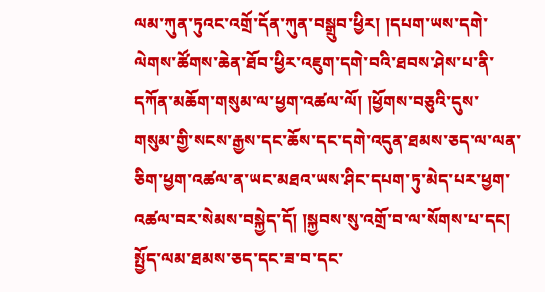ལམ་ཀུན་ཏུའང་འགྲོ་དོན་ཀུན་བསྒྲུབ་ཕྱིར། །དཔག་ཡས་དགེ་ལེགས་ཚོགས་ཆེན་ཐོབ་ཕྱིར་འཇུག་དགེ་བའི་ཐབས་ཤེས་པ་ནི་དཀོན་མཆོག་གསུམ་ལ་ཕྱག་འཚལ་ལོ། །ཕྱོགས་བཅུའི་དུས་ གསུམ་གྱི་སངས་རྒྱས་དང་ཆོས་དང་དགེ་འདུན་ཐམས་ཅད་ལ་ལན་ཅིག་ཕྱག་འཚལ་ན་ཡང་མཐའ་ཡས་ཤིང་དཔག་ཏུ་མེད་པར་ཕྱག་འཚལ་བར་སེམས་བསྐྱེད་དོ། །སྐྱབས་སུ་འགྲོ་བ་ལ་སོགས་པ་དང། སྤྱོད་ལམ་ཐམས་ཅད་དང་ཟ་བ་དང་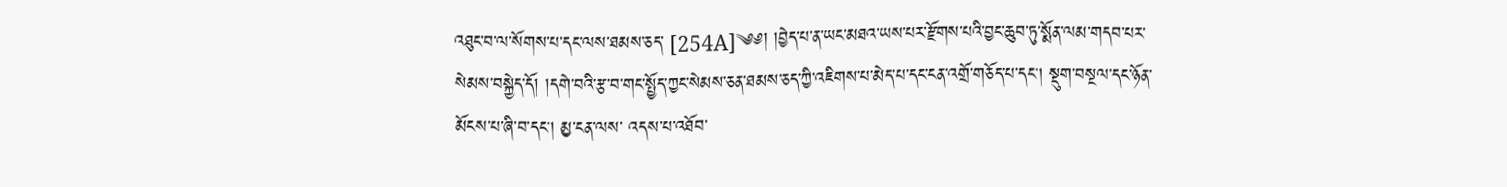འཐུང་བ་ལ་སོགས་པ་དང་ལས་ཐམས་ཅད་ [254A]༄༅། །བྱེད་པ་ན་ཡང་མཐའ་ཡས་པར་རྫོགས་པའི་བྱང་ཆུབ་ཏུ་སྨོན་ལམ་གདབ་པར་སེམས་བསྐྱེད་དོ། །དགེ་བའི་རྩ་བ་གང་སྤྱོད་ཀྱང་སེམས་ཅན་ཐམས་ཅད་ཀྱི་འཇིགས་པ་མེད་པ་དང་ངན་འགྲོ་གཅོད་པ་དང། སྡུག་བསྔལ་དང་ཉོན་མོངས་པ་ཞི་བ་དང། མྱ་ངན་ལས་ འདས་པ་འཐོབ་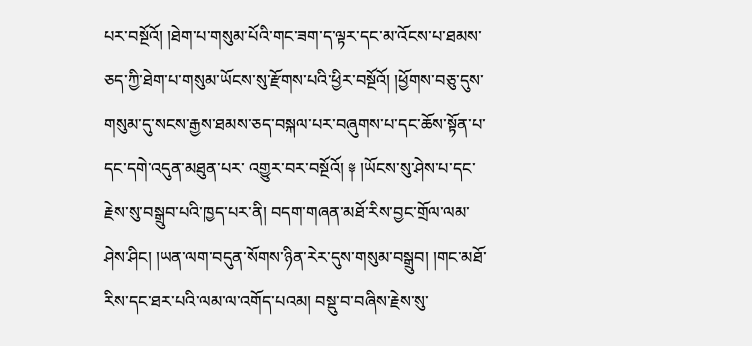པར་བསྔོའོ། །ཐེག་པ་གསུམ་པོའི་གང་ཟག་ད་ལྟར་དང་མ་འོངས་པ་ཐམས་ཅད་ཀྱི་ཐེག་པ་གསུམ་ཡོངས་སུ་རྫོགས་པའི་ཕྱིར་བསྔོའོ། །ཕྱོགས་བཅུ་དུས་གསུམ་དུ་སངས་རྒྱས་ཐམས་ཅད་བསྐལ་པར་བཞུགས་པ་དང་ཆོས་སྟོན་པ་དང་དགེ་འདུན་མཐུན་པར་ འགྱུར་བར་བསྔོའོ། ༈ །ཡོངས་སུ་ཤེས་པ་དང་རྗེས་སུ་བསྒྲུབ་པའི་ཁྱད་པར་ནི། བདག་གཞན་མཐོ་རིས་བྱང་གྲོལ་ལམ་ཤེས་ཤིང། །ཡན་ལག་བདུན་སོགས་ཉིན་རེར་དུས་གསུམ་བསྒྲུབ། །གང་མཐོ་རིས་དང་ཐར་པའི་ལམ་ལ་འགོད་པའམ། བསྡུ་བ་བཞིས་རྗེས་སུ་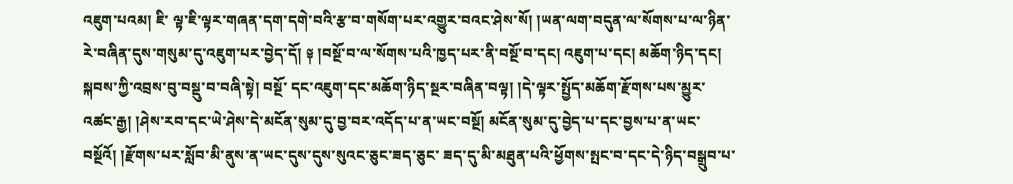འཇུག་པའམ། ཇི་ ལྟ་ཇི་ལྟར་གཞན་དག་དགེ་བའི་རྩ་བ་གསོག་པར་འགྱུར་བའང་ཤེས་སོ། །ཡན་ལག་བདུན་ལ་སོགས་པ་ལ་ཉིན་རེ་བཞིན་དུས་གསུམ་དུ་འཇུག་པར་བྱེད་དོ། ༈ །བསྔོ་བ་ལ་སོགས་པའི་ཁྱད་པར་ནི་བསྔོ་བ་དང། འཇུག་པ་དང། མཆོག་ཉིད་དང། སྐབས་ཀྱི་འབྲས་བུ་བསྡུ་བ་བཞི་སྟེ། བསྔོ་ དང་འཇུག་དང་མཆོག་ཉིད་སྔར་བཞིན་བལྟ། །དེ་ལྟར་སྤྱོད་མཆོག་རྫོགས་པས་མྱུར་འཚང་རྒྱ། །ཤེས་རབ་དང་ཡེ་ཤེས་དེ་མངོན་སུམ་དུ་བྱ་བར་འདོད་པ་ན་ཡང་བསྔོ། མངོན་སུམ་དུ་བྱེད་པ་དང་བྱས་པ་ན་ཡང་བསྔོའོ། །རྫོགས་པར་སློབ་མི་ནུས་ན་ཡང་དུས་དུས་སུའང་ཅུང་ཟད་ཅུང་ ཟད་དུ་མི་མཐུན་པའི་ཕྱོགས་སྤང་བ་དང་དེ་ཉིད་བསྒྲུབ་པ་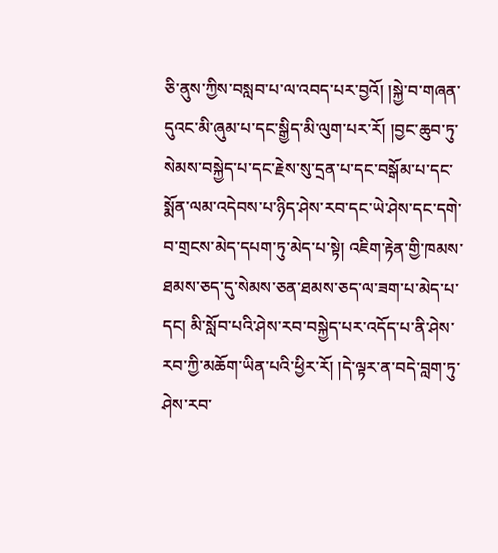ཅི་ནུས་ཀྱིས་བསླབ་པ་ལ་འབད་པར་བྱའོ། །སྐྱེ་བ་གཞན་དུའང་མི་ཞུམ་པ་དང་སྒྱིད་མི་ལུག་པར་རོ། །བྱང་ཆུབ་ཏུ་སེམས་བསྐྱེད་པ་དང་རྗེས་སུ་དྲན་པ་དང་བསྒོམ་པ་དང་སྨོན་ལམ་འདེབས་པ་ཉིད་ཤེས་རབ་དང་ཡེ་ཤེས་དང་དགེ་ བ་གྲངས་མེད་དཔག་ཏུ་མེད་པ་སྟེ། འཇིག་རྟེན་གྱི་ཁམས་ཐམས་ཅད་དུ་སེམས་ཅན་ཐམས་ཅད་ལ་ཟག་པ་མེད་པ་དང། མི་སློབ་པའི་ཤེས་རབ་བསྐྱེད་པར་འདོད་པ་ནི་ཤེས་རབ་ཀྱི་མཆོག་ཡིན་པའི་ཕྱིར་རོ། །དེ་ལྟར་ན་བདེ་བླག་ཏུ་ཤེས་རབ་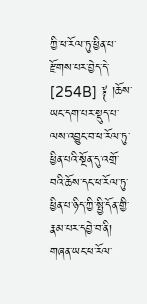ཀྱི་ཕ་རོལ་ཏུ་ཕྱིན་པ་རྫོགས་པར་བྱེད་དེ་ [254B] ༈ །ཆོས་ཡང་དག་པར་སྡུད་པ་ལས་འབྱུང་བ་ཕ་རོལ་ཏུ་ཕྱིན་པའི་སྔོན་དུ་འགྲོ་བའི་ཆོས་དང་ཕ་རོལ་ཏུ་ཕྱིན་པ་ཉིད་ཀྱི་སྤྱི་དོན་གྱི་རྣམ་པར་དབྱེ་བ་ནི། གཞན་ཡང་ཕ་རོལ་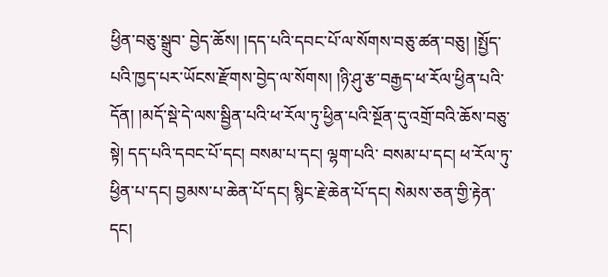ཕྱིན་བཅུ་སྒྲུབ་ བྱེད་ཆོས། །དད་པའི་དབང་པོ་ལ་སོགས་བཅུ་ཚན་བཅུ། །སྤྱོད་པའི་ཁྱད་པར་ཡོངས་རྫོགས་བྱེད་ལ་སོགས། །ཉི་ཤུ་རྩ་བརྒྱད་ཕ་རོལ་ཕྱིན་པའི་དོན། །མདོ་སྡེ་དེ་ལས་སྦྱིན་པའི་ཕ་རོལ་ཏུ་ཕྱིན་པའི་སྔོན་དུ་འགྲོ་བའི་ཆོས་བཅུ་སྟེ། དད་པའི་དབང་པོ་དང། བསམ་པ་དང། ལྷག་པའི་ བསམ་པ་དང། ཕ་རོལ་ཏུ་ཕྱིན་པ་དང། བྱམས་པ་ཆེན་པོ་དང། སྙིང་རྗེ་ཆེན་པོ་དང། སེམས་ཅན་གྱི་རྟེན་དང།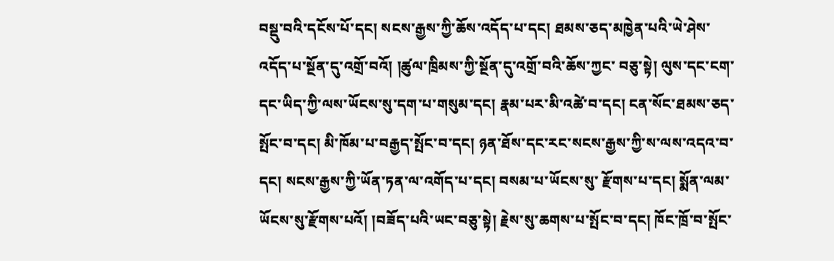བསྡུ་བའི་དངོས་པོ་དང། སངས་རྒྱས་ཀྱི་ཆོས་འདོད་པ་དང། ཐམས་ཅད་མཁྱེན་པའི་ཡེ་ཤེས་འདོད་པ་སྔོན་དུ་འགྲོ་བའོ། །ཚུལ་ཁྲིམས་ཀྱི་སྔོན་དུ་འགྲོ་བའི་ཆོས་ཀྱང་ བཅུ་སྟེ། ལུས་དང་ངག་དང་ཡིད་ཀྱི་ལས་ཡོངས་སུ་དག་པ་གསུམ་དང། རྣམ་པར་མི་འཚེ་བ་དང། ངན་སོང་ཐམས་ཅད་སྤོང་བ་དང། མི་ཁོམ་པ་བརྒྱད་སྤོང་བ་དང། ཉན་ཐོས་དང་རང་སངས་རྒྱས་ཀྱི་ས་ལས་འདའ་བ་དང། སངས་རྒྱས་ཀྱི་ཡོན་ཏན་ལ་འགོད་པ་དང། བསམ་པ་ཡོངས་སུ་ རྫོགས་པ་དང། སྨོན་ལམ་ཡོངས་སུ་རྫོགས་པའོ། །བཟོད་པའི་ཡང་བཅུ་སྟེ། རྗེས་སུ་ཆགས་པ་སྤོང་བ་དང། ཁོང་ཁྲོ་བ་སྤོང་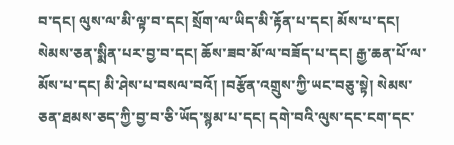བ་དང། ལུས་ལ་མི་ལྟ་བ་དང། སྲོག་ལ་ཡིད་མི་རྟོན་པ་དང། མོས་པ་དང། སེམས་ཅན་སྨིན་པར་བྱ་བ་དང། ཆོས་ཟབ་མོ་ལ་བཟོད་པ་དང། རྒྱ་ཆན་པོ་ལ་ མོས་པ་དང། མི་ཤེས་པ་བསལ་བའོ། །བརྩོན་འགྲུས་ཀྱི་ཡང་བཅུ་སྟེ། སེམས་ཅན་ཐམས་ཅད་ཀྱི་བྱ་བ་ཅི་ཡོད་སྙམ་པ་དང། དགེ་བའི་ལུས་དང་ངག་དང་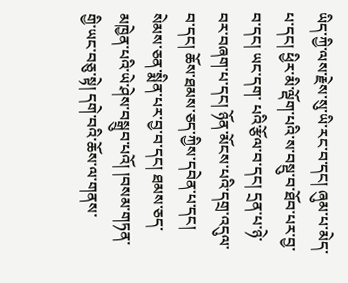ཡིད་ཀྱི་ལས་རྗེས་སུ་ཡི་རང་བ་དང། ཞུམ་པ་མེད་པ་དང། ཕྱིར་མི་ལྡོག་པའི་ས་བསྡུ་བ་ཐོབ་པར་བྱ་བ་དང། ཡང་དག་ པའི་རྩོལ་བ་དང། དྲན་པ་ཉེ་བར་བཞག་པ་དང། ཉོན་མོངས་པའི་དགྲ་འདུལ་བ་དང། ཆོས་ཐམས་ཅད་ཀྱིས་དབེན་པ་དང། སེམས་ཅན་སྨིན་པར་བྱ་བ་དང། ཐམས་ཅད་མཁྱེན་པའི་ཡེ་ཤེས་བསྒྲུབ་པའོ། །བསམ་གཏན་གྱི་ཡང་བཅུ་སྟེ། དགེ་བའི་ཆོས་ལ་གནས་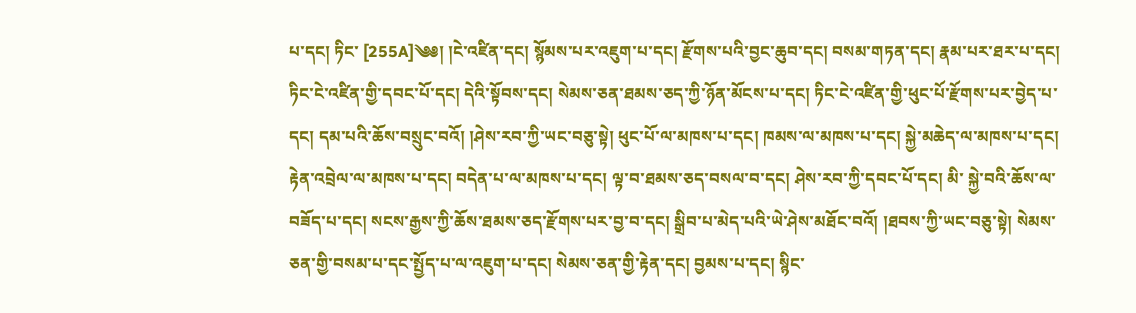པ་དང། ཏིང་ [255A]༄༅། །ངེ་འཛིན་དང། སྙོམས་པར་འཇུག་པ་དང། རྫོགས་པའི་བྱང་ཆུབ་དང། བསམ་གཏན་དང། རྣམ་པར་ཐར་པ་དང། ཏིང་ངེ་འཛིན་གྱི་དབང་པོ་དང། དེའི་སྟོབས་དང། སེམས་ཅན་ཐམས་ཅད་ཀྱི་ཉོན་མོངས་པ་དང། ཏིང་ངེ་འཛིན་གྱི་ཕུང་པོ་རྫོགས་པར་བྱེད་པ་ དང། དམ་པའི་ཆོས་བསྲུང་བའོ། །ཤེས་རབ་ཀྱི་ཡང་བཅུ་སྟེ། ཕུང་པོ་ལ་མཁས་པ་དང། ཁམས་ལ་མཁས་པ་དང། སྐྱེ་མཆེད་ལ་མཁས་པ་དང། རྟེན་འབྲེལ་ལ་མཁས་པ་དང། བདེན་པ་ལ་མཁས་པ་དང། ལྟ་བ་ཐམས་ཅད་བསལ་བ་དང། ཤེས་རབ་ཀྱི་དབང་པོ་དང། མི་ སྐྱེ་བའི་ཆོས་ལ་བཟོད་པ་དང། སངས་རྒྱས་ཀྱི་ཆོས་ཐམས་ཅད་རྫོགས་པར་བྱ་བ་དང། སྒྲིབ་པ་མེད་པའི་ཡེ་ཤེས་མཐོང་བའོ། །ཐབས་ཀྱི་ཡང་བཅུ་སྟེ། སེམས་ཅན་གྱི་བསམ་པ་དང་སྤྱོད་པ་ལ་འཇུག་པ་དང། སེམས་ཅན་གྱི་རྟེན་དང། བྱམས་པ་དང། སྙིང་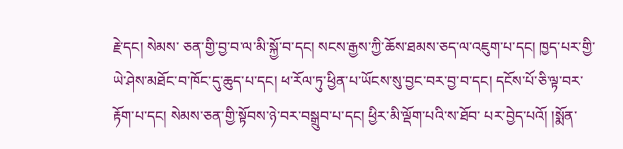རྗེ་དང། སེམས་ ཅན་གྱི་བྱ་བ་ལ་མི་སྐྱོ་བ་དང། སངས་རྒྱས་ཀྱི་ཆོས་ཐམས་ཅད་ལ་འཇུག་པ་དང། ཁྱད་པར་གྱི་ཡེ་ཤེས་མཐོང་བ་ཁོང་དུ་ཆུད་པ་དང། ཕ་རོལ་ཏུ་ཕྱིན་པ་ཡོངས་སུ་བྱང་བར་བྱ་བ་དང། དངོས་པོ་ཅི་ལྟ་བར་རྟོག་པ་དང། སེམས་ཅན་གྱི་སྟོབས་ཉེ་བར་བསྒྲུབ་པ་དང། ཕྱིར་མི་ལྡོག་པའི་ས་ཐོབ་ པར་བྱེད་པའོ། །སྨོན་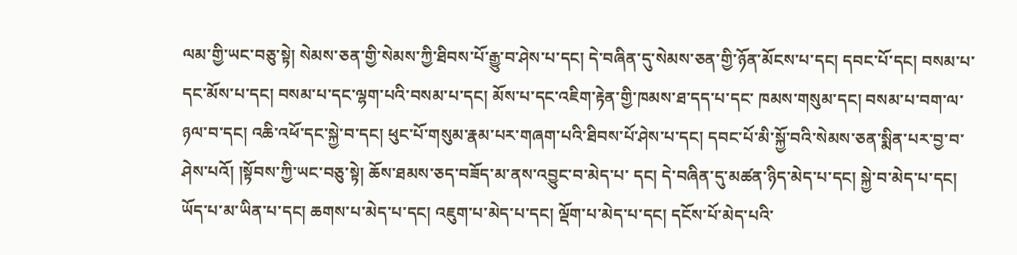ལམ་གྱི་ཡང་བཅུ་སྟེ། སེམས་ཅན་གྱི་སེམས་ཀྱི་ཐིབས་པོ་རྒྱུ་བ་ཤེས་པ་དང། དེ་བཞིན་དུ་སེམས་ཅན་གྱི་ཉོན་མོངས་པ་དང། དབང་པོ་དང། བསམ་པ་དང་མོས་པ་དང། བསམ་པ་དང་ལྷག་པའི་བསམ་པ་དང། མོས་པ་དང་འཇིག་རྟེན་གྱི་ཁམས་ཐ་དད་པ་དང་ ཁམས་གསུམ་དང། བསམ་པ་བག་ལ་ཉལ་བ་དང། འཆི་འཕོ་དང་སྐྱེ་བ་དང། ཕུང་པོ་གསུམ་རྣམ་པར་གཞག་པའི་ཐིབས་པོ་ཤེས་པ་དང། དབང་པོ་མི་སྐྱོ་བའི་སེམས་ཅན་སྨིན་པར་བྱ་བ་ཤེས་པའོ། །སྟོབས་ཀྱི་ཡང་བཅུ་སྟེ། ཆོས་ཐམས་ཅད་བཟོད་མ་ནས་འབྱུང་བ་མེད་པ་ དང། དེ་བཞིན་དུ་མཚན་ཉིད་མེད་པ་དང། སྐྱེ་བ་མེད་པ་དང། ཡོད་པ་མ་ཡིན་པ་དང། ཆགས་པ་མེད་པ་དང། འཇུག་པ་མེད་པ་དང། ལྡོག་པ་མེད་པ་དང། དངོས་པོ་མེད་པའི་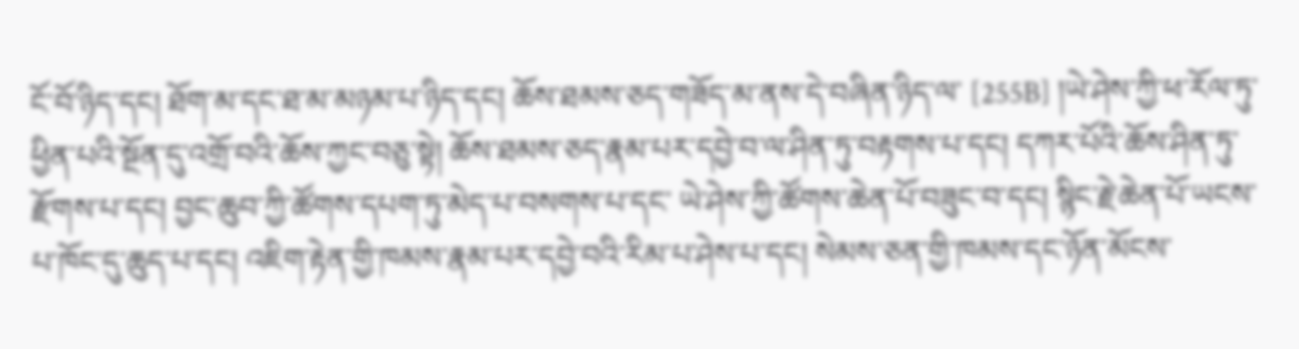ངོ་བོ་ཉིད་དང། ཐོག་མ་དང་ཐ་མ་མཉམ་པ་ཉིད་དང། ཆོས་ཐམས་ཅད་གཟོད་མ་ནས་དེ་བཞིན་ཉིད་ལ་ [255B] །ཡེ་ཤེས་ཀྱི་ཕ་རོལ་ཏུ་ཕྱིན་པའི་སྔོན་དུ་འགྲོ་བའི་ཆོས་ཀྱང་བཅུ་སྟེ། ཆོས་ཐམས་ཅད་རྣམ་པར་དབྱེ་བ་ལ་ཤིན་ཏུ་བརྟགས་པ་དང། དཀར་པོའི་ཆོས་ཤིན་ཏུ་རྫོགས་པ་དང། བྱང་ཆུབ་ཀྱི་ཚོགས་དཔག་ཏུ་མེད་པ་བསགས་པ་དང་ ཡེ་ཤེས་ཀྱི་ཚོགས་ཆེན་པོ་བཟུང་བ་དང། སྙིང་རྗེ་ཆེན་པོ་ཡངས་པ་ཁོང་དུ་ཆུད་པ་དང། འཇིག་རྟེན་གྱི་ཁམས་རྣམ་པར་དབྱེ་བའི་རིམ་པ་ཤེས་པ་དང། སེམས་ཅན་གྱི་ཁམས་དང་ཉོན་མོངས་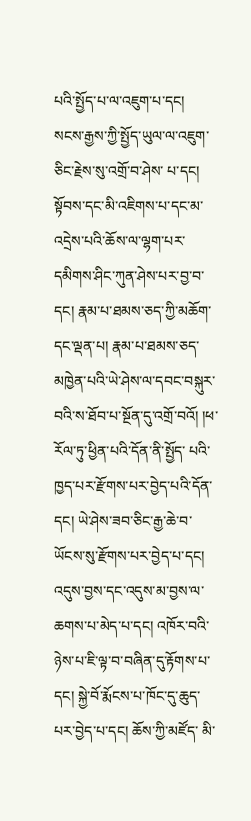པའི་སྤྱོད་པ་ལ་འཇུག་པ་དང། སངས་རྒྱས་ཀྱི་སྤྱོད་ཡུལ་ལ་འཇུག་ཅིང་རྗེས་སུ་འགྲོ་བ་ཤེས་ པ་དང། སྟོབས་དང་མི་འཇིགས་པ་དང་མ་འདྲེས་པའི་ཆོས་ལ་ལྷག་པར་དམིགས་ཤིང་ཀུན་ཤེས་པར་བྱ་བ་དང། རྣམ་པ་ཐམས་ཅད་ཀྱི་མཆོག་དང་ལྡན་པ། རྣམ་པ་ཐམས་ཅད་མཁྱེན་པའི་ཡེ་ཤེས་ལ་དབང་བསྐུར་བའི་ས་ཐོབ་པ་སྔོན་དུ་འགྲོ་བའོ། །ཕ་རོལ་ཏུ་ཕྱིན་པའི་དོན་ནི་སྤྱོད་ པའི་ཁྱད་པར་རྫོགས་པར་བྱེད་པའི་དོན་དང། ཡེ་ཤེས་ཟབ་ཅིང་རྒྱ་ཆེ་བ་ཡོངས་སུ་རྫོགས་པར་བྱེད་པ་དང། འདུས་བྱས་དང་འདུས་མ་བྱས་ལ་ཆགས་པ་མེད་པ་དང། འཁོར་བའི་ཉེས་པ་ཇི་ལྟ་བ་བཞིན་དུ་རྟོགས་པ་དང། སྐྱེ་བོ་རྨོངས་པ་ཁོང་དུ་ཆུད་པར་བྱེད་པ་དང། ཆོས་ཀྱི་མཛོད་ མི་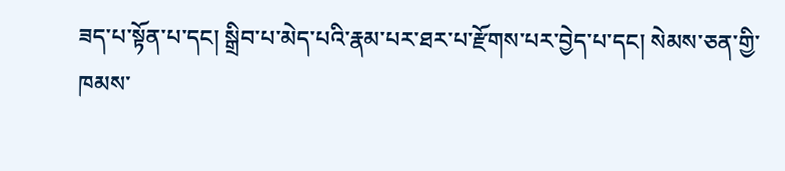ཟད་པ་སྟོན་པ་དང། སྒྲིབ་པ་མེད་པའི་རྣམ་པར་ཐར་པ་རྫོགས་པར་བྱེད་པ་དང། སེམས་ཅན་གྱི་ཁམས་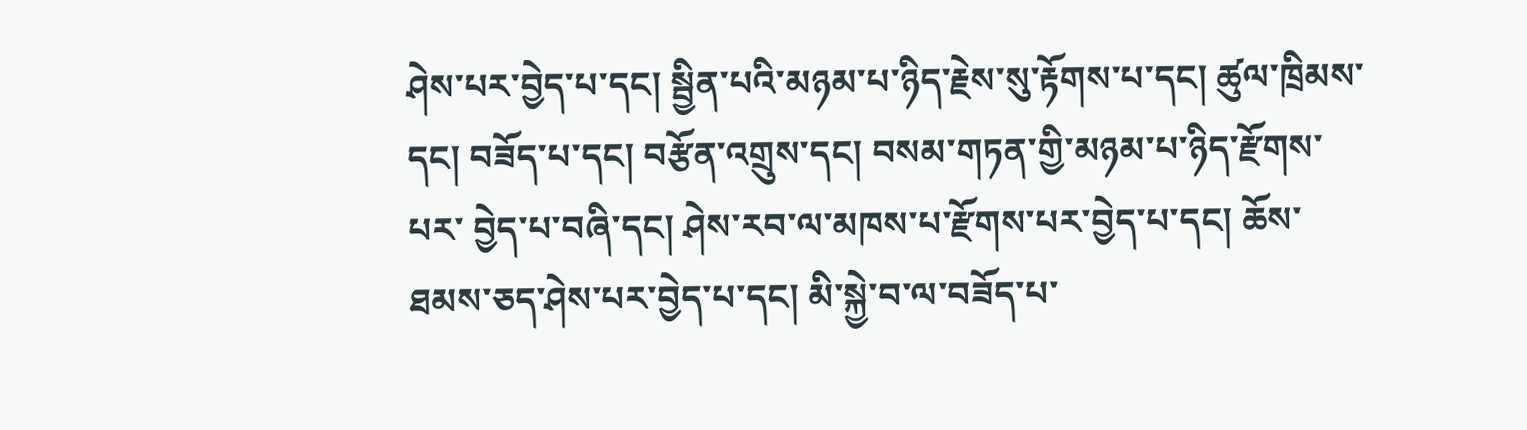ཤེས་པར་བྱེད་པ་དང། སྦྱིན་པའི་མཉམ་པ་ཉིད་རྗེས་སུ་རྟོགས་པ་དང། ཚུལ་ཁྲིམས་དང། བཟོད་པ་དང། བརྩོན་འགྲུས་དང། བསམ་གཏན་གྱི་མཉམ་པ་ཉིད་རྫོགས་པར་ བྱེད་པ་བཞི་དང། ཤེས་རབ་ལ་མཁས་པ་རྫོགས་པར་བྱེད་པ་དང། ཆོས་ཐམས་ཅད་ཤེས་པར་བྱེད་པ་དང། མི་སྐྱེ་བ་ལ་བཟོད་པ་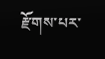རྫོགས་པར་